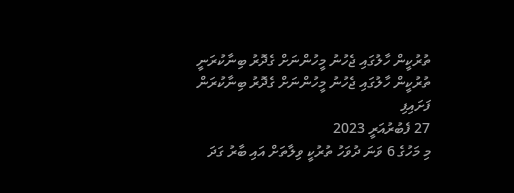ތުރުކީން ހާލުގައި ޖެހުނު މީހުންނަށް ގެދޮރު ބިނާކުރަނީ
ތުރުކީން ހާލުގައި ޖެހުނު މީހުންނަށް ގެދޮރު ބިނާކުރަން ފަށައިފި
27 ފެބުރުއަރީ 2023
މި މަހުގެ 6 ވަނަ ދުވަހު ތުރުކީ ވިލާތަށް އައި ބާރު ގަދަ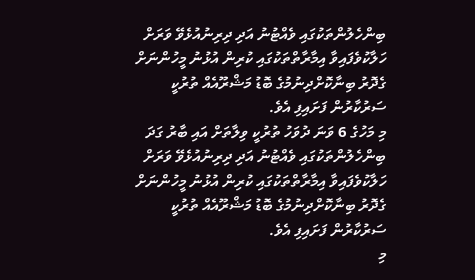ބިންހެލުންތަކުގައި ވެއްޓުނު އަދި ދިރިނުއުޅެވޭ ވަރަށް ހަލާކުވެފައިވާ އިމާރާތްތަކުގައި ކުރިން އުޅުނު މީހުންނަށް ގެދޮރު ބިނާކޮށްދިނުމުގެ ބޮޑު މަޝްރޫއެއް ތުރުކީ ސަރުކާރުން ފަށައިފި އެވެ.
މި މަހުގެ 6 ވަނަ ދުވަހު ތުރުކީ ވިލާތަށް އައި ބާރު ގަދަ ބިންހެލުންތަކުގައި ވެއްޓުނު އަދި ދިރިނުއުޅެވޭ ވަރަށް ހަލާކުވެފައިވާ އިމާރާތްތަކުގައި ކުރިން އުޅުނު މީހުންނަށް ގެދޮރު ބިނާކޮށްދިނުމުގެ ބޮޑު މަޝްރޫއެއް ތުރުކީ ސަރުކާރުން ފަށައިފި އެވެ.
މި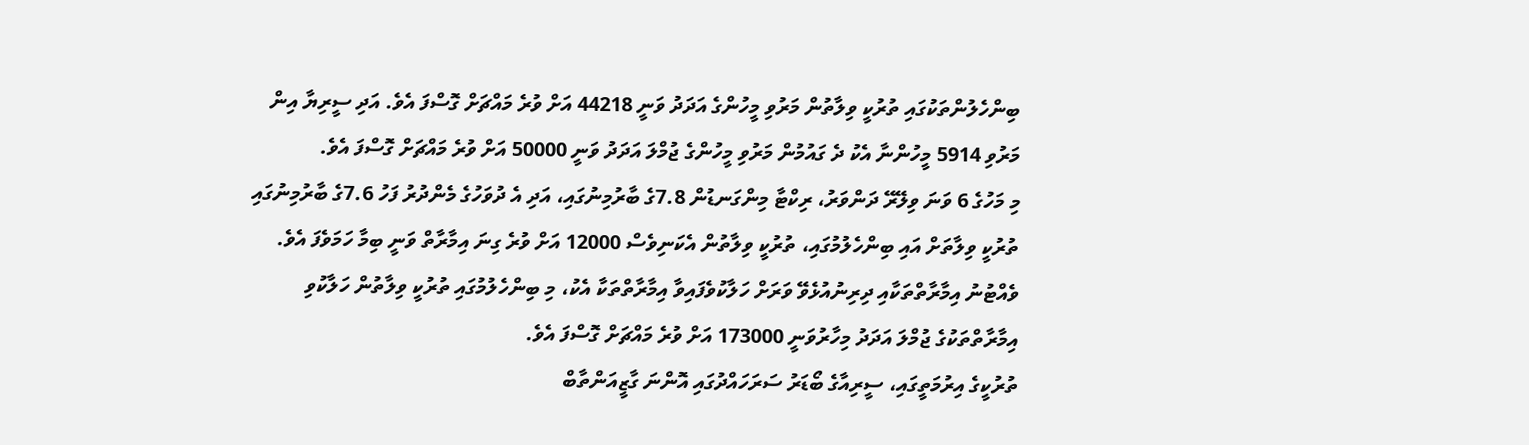ބިންހެލުންތަކުގައި ތުރުކީ ވިލާތުން މަރުވި މީހުންގެ އަދަދު ވަނީ 44218 އަށް ވުރެ މައްޗަށް ގޮސްފަ އެވެ. އަދި ސީރިޔާ އިން މަރުވި 5914 މީހުންނާ އެކު ދެ ގައުމުން މަރުވި މީހުންގެ ޖުމްލަ އަދަދު ވަނީ 50000 އަށް ވުރެ މައްޗަށް ގޮސްފަ އެވެ.
މި މަހުގެ 6 ވަނަ ވިލޭރޭ ދަންވަރު، ރިކްޓާ މިންގަނޑުން 7.8ގެ ބާރުމިނުގައި، އަދި އެ ދުވަހުގެ މެންދުރު ފަހު 7.6ގެ ބާރުމިނުގައި ތުރުކީ ވިލާތަށް އައި ބިންހެލުމުގައި، ތުރުކީ ވިލާތުން އެކަނިވެސް 12000 އަށް ވުރެ ގިނަ އިމާރާތް ވަނީ ބިމާ ހަމަވެފަ އެވެ. ވެއްޓުނު އިމާރާތްތަކާއި ދިރިނުއުޅެވޭ ވަރަށް ހަލާކުވެފައިވާ އިމާރާތްތަކާ އެކު، މި ބިންހެލުމުގައި ތުރުކީ ވިލާތުން ހަލާކުވި އިމާރާތްތަކުގެ ޖުމްލަ އަދަދު މިހާރުވަނީ 173000 އަށް ވުރެ މައްޗަށް ގޮސްފަ އެވެ.
ތުރުކީގެ އިރުމަތީގައި، ސީރިއާގެ ބޯޑަރު ސަރަހައްދުގައި އޮންނަ ގާޒީއަންތާބް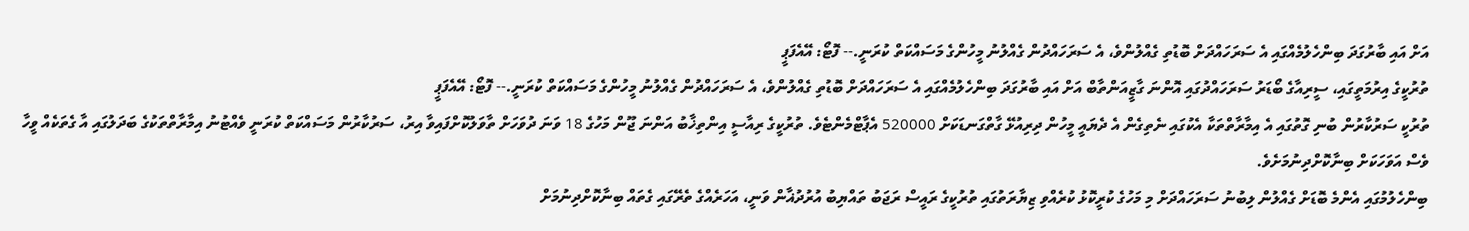އަށް އައި ބާރުގަދަ ބިންހެލުމެއްގައި އެ ސަރަހައްދަށް ބޮޑުތި ގެއްލުންވެ، އެ ސަރަހައްދުން ގެއްލުނު މީހުންގެ މަސައްކަތް ކުރަނީ.-- ފޮޓޯ: އޭއެފަޕީ
ތުރުކީގެ އިރުމަތީގައި، ސީރިއާގެ ބޯޑަރު ސަރަހައްދުގައި އޮންނަ ގާޒީއަންތާބް އަށް އައި ބާރުގަދަ ބިންހެލުމެއްގައި އެ ސަރަހައްދަށް ބޮޑުތި ގެއްލުންވެ، އެ ސަރަހައްދުން ގެއްލުނު މީހުންގެ މަސައްކަތް ކުރަނީ.-- ފޮޓޯ: އޭއެފަޕީ
ތުރުކީ ސަރުކާރުން ބުނި ގޮތުގައި އެ އިމާރާތްތަކާ އެކުގައި ނެތިގެން އެ ދެޔައީ މީހުން ދިރިއުޅޭ ގާތްގަނޑަކަށް 520000 އެޕާޓްމެންޓެވެ. ތުރުކީގެ ރިއާސީ އިންތިޚާބު އަންނަ ޖޫން މަހުގެ 18 ވަނަ ދުވަހަށް ތާވަލުކޮށްފައިވާ އިރު، ސަރުކާރުން މަސައްކަތް ކުރަނީ ވެއްޓުނު އިމާރާތްތަކުގެ ބަދަލުގައި އާ ގެތަކެއް ވީހާ ވެސް އަވަހަކަށް ބިނާކޮށްދިނުމަށެވެ.
ބިންހެލުމުގައި އެންމެ ބޮޑަށް ގެއްލުން ލިބުނު ސަރަހައްދަށް މި މަހުގެ ކުރީކޮޅު ކުރެއްވި ޒިޔާރަތުގައި ތުރުކީގެ ރައީސް ރަޖަބު ތައްޔިބު އުރުދުޣާން ވަނީ، އަހަރެއްގެ ތެރޭގައި ގެތައް ބިނާކޮށްދިނުމަށް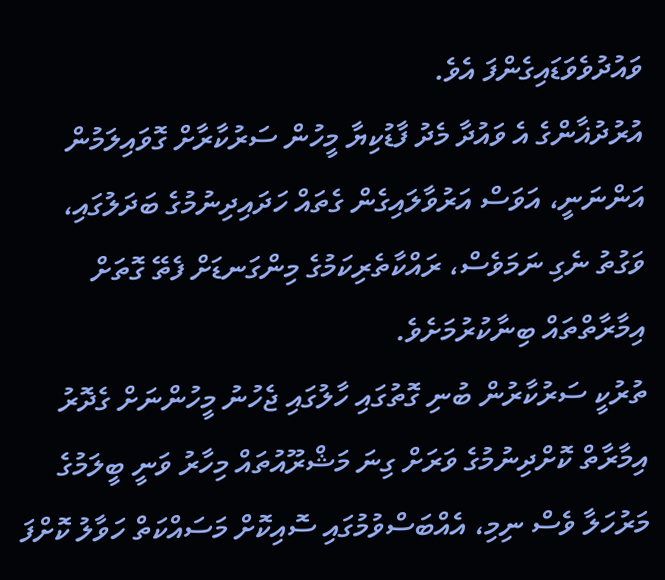ވައުދުވެވަޑައިގެންފަ އެވެ.
އުރުދުޣާންގެ އެ ވައުދާ މެދު ފާޑުކިޔާ މީހުން ސަރުކާރާށް ގޮވައިލަމުން އަންނަނީ، އަވަސް އަރުވާލައިގެން ގެތައް ހަދައިދިނުމުގެ ބަދަލުގައި، ވަގުތު ނެގި ނަމަވެސް، ރައްކާތެރިކަމުގެ މިންގަނޑަށް ފެތޭ ގޮތަށް އިމާރާތްތައް ބިނާކުރުމަށެވެ.
ތުރުކީ ސަރުކާރުން ބުނި ގޮތުގައި ހާލުގައި ޖެހުނު މީހުންނަށް ގެދޮރު އިމާރާތް ކޮށްދިނުމުގެ ވަރަށް ގިނަ މަޝްރޫއުތައް މިހާރު ވަނީ ބީލަމުގެ މަރުހަލާ ވެސް ނިމި، އެއްބަސްވުމުގައި ސޮއިކޮށް މަސައްކަތް ހަވާލު ކޮށްފަ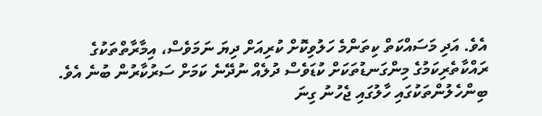އެވެ. އަދި މަސައްކަތް ކިތަންމެ ހަލުވިކޮށް ކުރިއަށް ދިޔަ ނަމަވެސް، އިމާރާތްތަކުގެ ރައްކާތެރިކަމުގެ މިންގަނޑުތަކަށް ކުޑަވެސް ދުލެއް ނުދޭނެ ކަމަށް ސަރުކާރުން ބުނެ އެވެ.
ބިންހެލުންތަކުގައި ހާލުގައި ޖެހުނު ގިނަ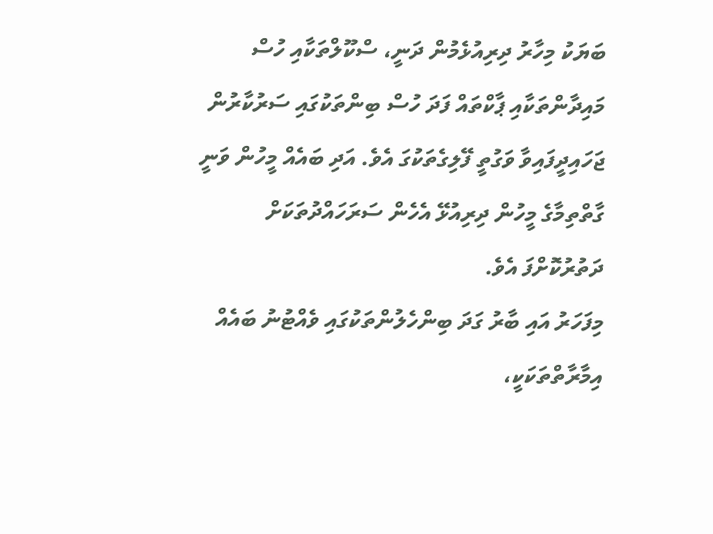ބަޔަކު މިހާރު ދިރިއުޅެމުން ދަނީ، ސްކޫލްތަކާއި ހުސް މައިދާންތަކާއި ޕާކްތައް ފަދަ ހުސް ބިންތަކުގައި ސަރުކާރުން ޖަހައިދީފައިވާ ވަގުތީ ފޭލިގެތަކުގަ އެވެ. އަދި ބައެއް މީހުން ވަނީ ގާތްތިމާގެ މީހުން ދިރިއުޅޭ އެހެން ސަރަހައްދުތަކަށް ދަތުރުކޮށްފަ އެވެ.
މިފަހަރު އައި ބާރު ގަދަ ބިންހެލުންތަކުގައި ވެއްޓުނު ބައެއް އިމާރާތްތަކަކީ،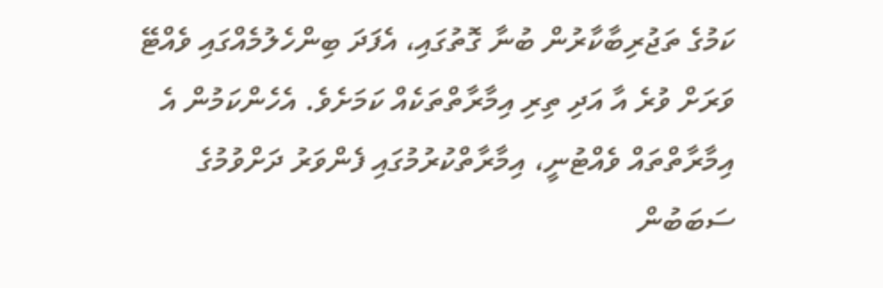ކަމުގެ ތަޖުރިބާކާރުން ބުނާ ގޮތުގައި، އެފަދަ ބިންހެލުމެއްގައި ވެއްޓޭ ވަރަށް ވުރެ އާ އަދި ތިރި އިމާރާތްތަކެއް ކަމަށެވެ. އެހެންކަމުން އެ އިމާރާތްތައް ވެއްޓުނީ، އިމާރާތްކުރުމުގައި ފެންވަރު ދަށްވުމުގެ ސަބަބުން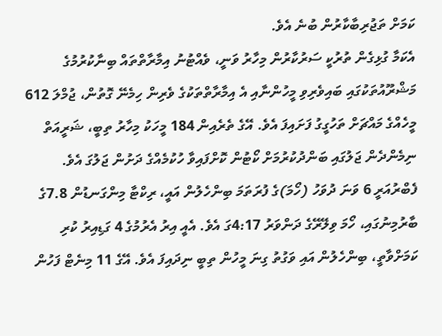ކަމަށް ތަޖުރިބާކާރުން ބުނެ އެވެ.
އެކަމާ ގުޅިގެން ތުރުކީ ސަރުކާރުން މިހާރު ވަނީ، ވެއްޓުނު އިމާރާތްތައް ބިނާކުރުމުގެ މަޝްރޫއުތަކުގައި ބައިވެރިވި މީހުންނާއި އެ އިމާރާތްތަކުގެ ވެރިން ހިމެނޭ ގޮތުން، ޖުމްލަ 612 މީހެއްގެ މައްޗަށް ތަހުގީގު ފަށައިފަ އެވެ. އޭގެ ތެރެއިން 184 މީހަކު މިހާރު ތިބީ، ޝަރީއަތް ނިމެންދެން ޖަލުގައި ބަންދުކުރުމަށް ކޯޓުން ކޮށްފައިވާ ހުކުމެއްގެ ދަށުން ޖަލުގަ އެވެ.
ފެބްރުއަރީ 6 ވަނަ ދުވަހު (ހޯމަ)ގެ ފުރަތަމަ ބިންހެލުން އައީ، ރިކްޓާ މިންގަނޑުން 7.8ގެ ބާރުމިނުގައި، ހޯމަ ވިލޭރޭގެ ދަންވަރު 4:17ގަ އެވެ. އެއީ އިރު އެރުމުގެ 4 ގަޑިއިރު ކުރި ކަމަށްވާތީ، ބިންހެލުން އައި ވަގުތު ގިނަ މީހުން ތިބީ ނިދައިފަ އެވެ. އޭގެ 11 މިނެޓް ފަހުން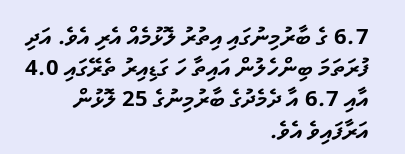6.7 ގެ ބާރުމިނުގައި އިތުރު ލޮޅުމެއް އެރި އެވެ. އަދި ފުރަތަމަ ބިންހެލުން އައިތާ ހަ ގަޑިއިރު ތެރޭގައި 4.0 އާއި 6.7 އާ ދެމެދުގެ ބާރުމިނުގެ 25 ލޮޅުން އަރާފައިވެ އެވެ.